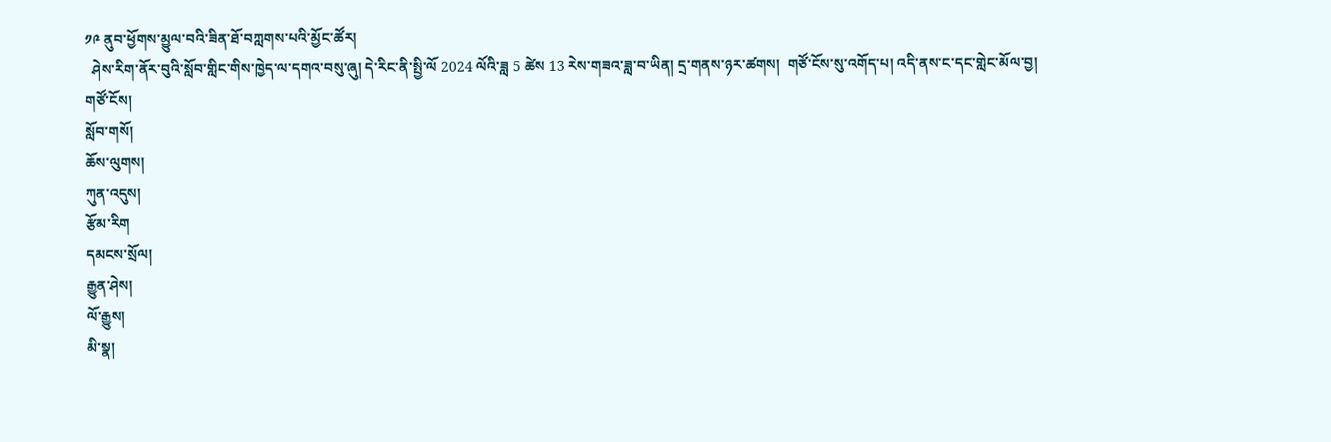༡༩ ནུབ་ཕྱོགས་མྱུལ་བའི་ཟིན་ཐོ་བཀླགས་པའི་མྱོང་ཚོར།
  ཤེས་རིག་ནོར་བུའི་སློབ་གླིང་གིས་ཁྱེད་ལ་དགའ་བསུ་ཞུ། དེ་རིང་ནི་སྤྱི་ལོ 2024 ལོའི་ཟླ 5 ཚེས 13 རེས་གཟའ་ཟླ་བ་ཡིན། དྲ་གནས་ཉར་ཚགས།  གཙོ་ངོས་སུ་འགོད་པ། འདི་ནས་ང་དང་གླེང་མོལ་བྱ།
གཙོ་ངོས།
སློབ་གསོ།
ཆོས་ལུགས།
ཀུན་འདུས།
རྩོམ་རིག
དམངས་སྲོལ།
རྒྱུན་ཤེས།
ལོ་རྒྱུས།
མི་སྣ།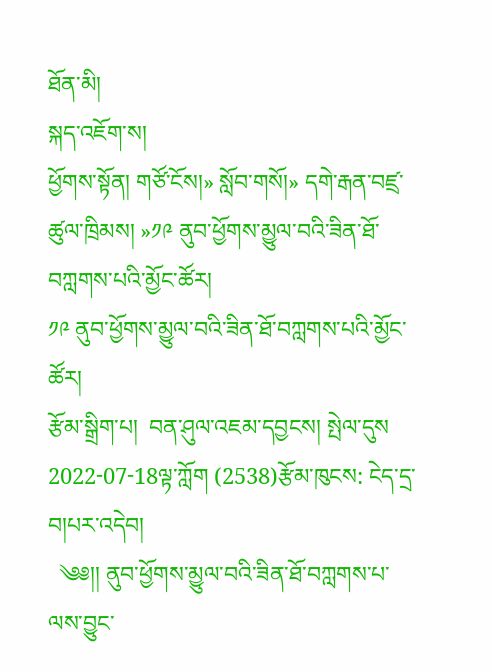ཐོན་མི།
སྐད་འཇོག་ས།
ཕྱོགས་སྟོན། གཙོ་ངོས།» སློབ་གསོ།» དགེ་རྒན་བཛྲ་ཚུལ་ཁྲིམས། »༡༩ ནུབ་ཕྱོགས་མྱུལ་བའི་ཟིན་ཐོ་བཀླགས་པའི་མྱོང་ཚོར།
༡༩ ནུབ་ཕྱོགས་མྱུལ་བའི་ཟིན་ཐོ་བཀླགས་པའི་མྱོང་ཚོར།
རྩོམ་སྒྲིག་པ།  བན་ཤུལ་འཇམ་དབྱངས། སྤེལ་དུས 2022-07-18ལྟ་ཀློག (2538)རྩོམ་ཁུངས: ངེད་དྲ་བ།པར་འདེབ།
  ༄༅།། ནུབ་ཕྱོགས་མྱུལ་བའི་ཟིན་ཐོ་བཀླགས་པ་ལས་བྱུང་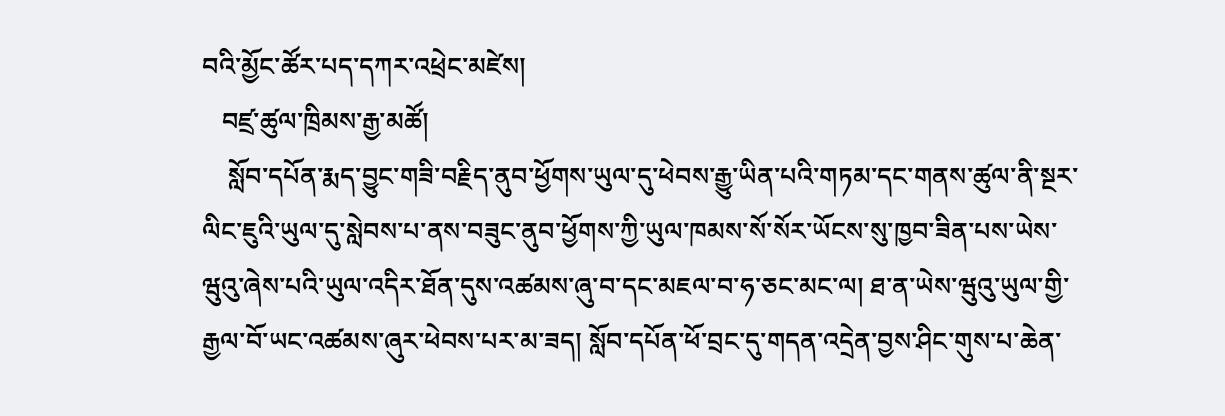བའི་མྱོང་ཚོར་པད་དཀར་འཕྲེང་མཛེས།
   བཛྲ་ཚུལ་ཁྲིམས་རྒྱ་མཚོ།
    སློབ་དཔོན་རྨད་བྱུང་གཟི་བརྗིད་ནུབ་ཕྱོགས་ཡུལ་དུ་ཕེབས་རྒྱུ་ཡིན་པའི་གཏམ་དང་གནས་ཚུལ་ནི་སྔར་ལིང་ཇུའི་ཡུལ་དུ་སླེབས་པ་ནས་བཟུང་ནུབ་ཕྱོགས་ཀྱི་ཡུལ་ཁམས་སོ་སོར་ཡོངས་སུ་ཁྱབ་ཟིན་པས་ཡེས་ཝུའུ་ཞེས་པའི་ཡུལ་འདིར་ཐོན་དུས་འཚམས་ཞུ་བ་དང་མཇལ་བ་ཧ་ཅང་མང་ལ། ཐ་ན་ཡེས་ཝུའུ་ཡུལ་གྱི་རྒྱལ་བོ་ཡང་འཚམས་ཞུར་ཕེབས་པར་མ་ཟད། སློབ་དཔོན་ཕོ་བྲང་དུ་གདན་འདྲེན་བྱས་ཤིང་གུས་པ་ཆེན་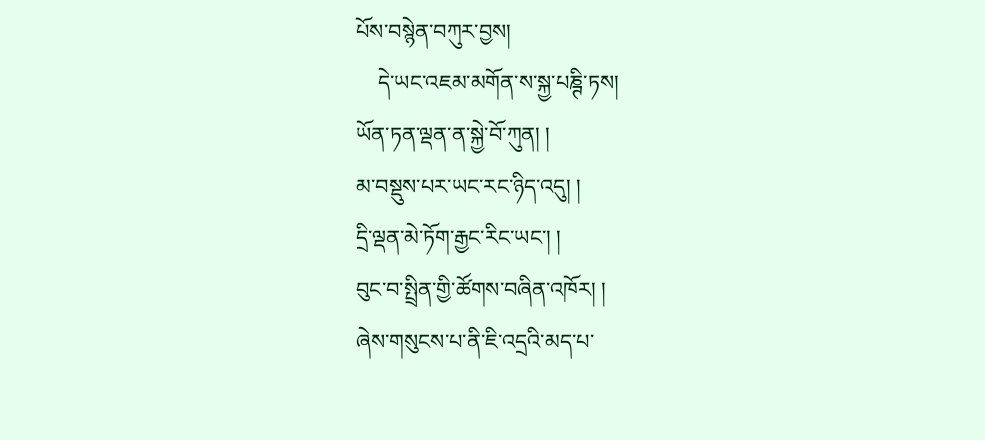པོས་བསྙེན་བཀུར་བྱས།
    དེ་ཡང་འཇམ་མགོན་ས་སྐྱ་པཎྚི་ཏས།
ཡོན་ཏན་ལྡན་ན་སྐྱེ་བོ་ཀུན། །
མ་བསྡུས་པར་ཡང་རང་ཉིད་འདུ། །
དྲི་ལྡན་མེ་ཏོག་རྒྱང་རིང་ཡང་། །
བུང་བ་སྤྲིན་གྱི་ཚོགས་བཞིན་འཁོར། །
ཞེས་གསུངས་པ་ནི་ཇི་འདྲའི་མད་པ་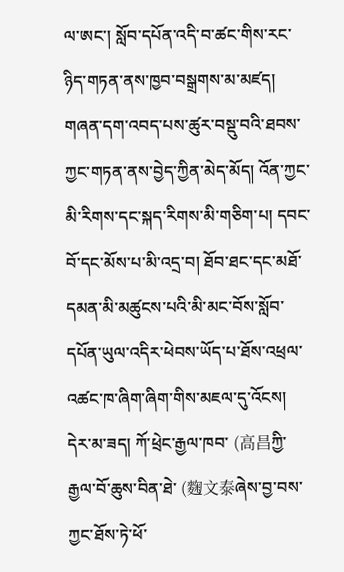ལ་ཨང་། སློབ་དཔོན་འདི་བ་ཚང་གིས་རང་ཉིད་གཏན་ནས་ཁྱབ་བསྒྲགས་མ་མཛད། གཞན་དག་འབད་པས་ཚུར་བསྡུ་བའི་ཐབས་ཀྱང་གཏན་ནས་བྱེད་ཀྱིན་མེད་མོད། འོན་ཀྱང་མི་རིགས་དང་སྐད་རིགས་མི་གཅིག་པ། དབང་བོ་དང་མོས་པ་མི་འདྲ་བ། ཐོབ་ཐང་དང་མཐོ་དམན་མི་མཚུངས་པའི་མི་མང་བོས་སློབ་དཔོན་ཡུལ་འདིར་ཕེབས་ཡོད་པ་ཐོས་འཕྲལ་འཚང་ཁ་ཞིག་ཞིག་གིས་མཇལ་དུ་འོངས། དེར་མ་ཟད། ཀོ་ཕྲེང་རྒྱལ་ཁབ་ (高昌ཀྱི་རྒྱལ་བོ་ཆུས་བིན་ཐེ་ (麴文泰ཞེས་བྱ་བས་ཀྱང་ཐོས་ཏེ་ཕོ་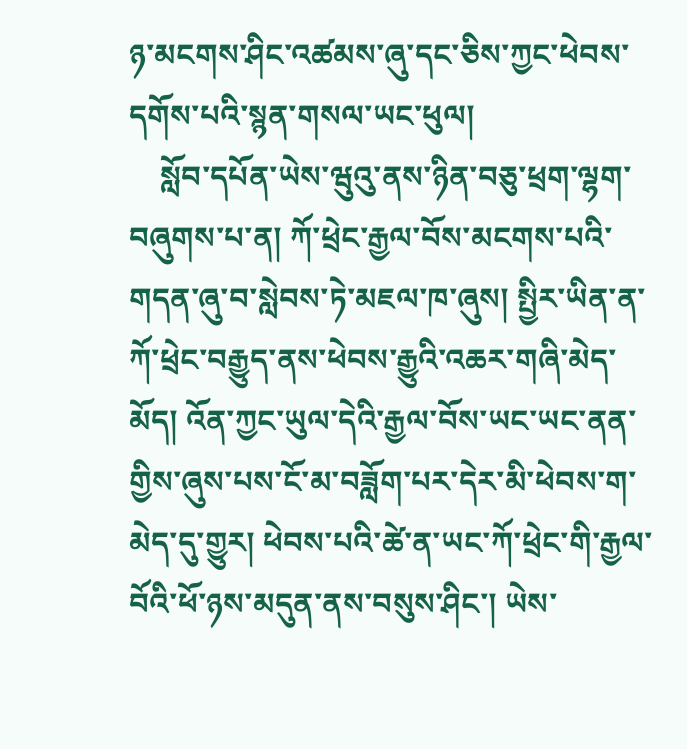ཉ་མངགས་ཤིང་འཚམས་ཞུ་དང་ཅིས་ཀྱང་ཕེབས་དགོས་པའི་སྙན་གསལ་ཡང་ཕུལ།
    སློབ་དཔོན་ཡེས་ཝུའུ་ནས་ཉིན་བཅུ་ཕྲག་ལྷག་བཞུགས་པ་ན། ཀོ་ཕྲེང་རྒྱལ་བོས་མངགས་པའི་གདན་ཞུ་བ་སླེབས་ཏེ་མཇལ་ཁ་ཞུས། སྤྱིར་ཡིན་ན་ཀོ་ཕྲེང་བརྒྱུད་ནས་ཕེབས་རྒྱུའི་འཆར་གཞི་མེད་མོད། འོན་ཀྱང་ཡུལ་དེའི་རྒྱལ་བོས་ཡང་ཡང་ནན་གྱིས་ཞུས་པས་ངོ་མ་བཟློག་པར་དེར་མི་ཕེབས་ག་མེད་དུ་གྱུར། ཕེབས་པའི་ཚེ་ན་ཡང་ཀོ་ཕྲེང་གི་རྒྱལ་བོའི་ཕོ་ཉས་མདུན་ནས་བསུས་ཤིང་། ཡེས་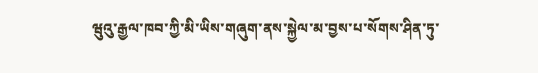ཝུའུ་རྒྱལ་ཁབ་ཀྱི་མི་ཡིས་གཞུག་ནས་སྐྱེལ་མ་བྱས་པ་སོགས་ཤིན་ཏུ་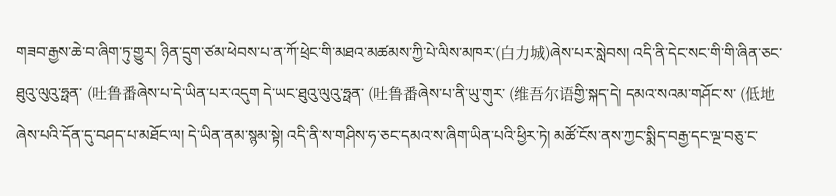གཟབ་རྒྱས་ཆེ་བ་ཞིག་ཏུ་གྱུར། ཉིན་དྲུག་ཙམ་ཕེབས་པ་ན་ཀོ་ཕྲེང་གི་མཐའ་མཚམས་ཀྱི་པེ་ལིས་མཁར་(白力城)ཞེས་པར་སླེབས། འདི་ནི་དེང་སང་གི་གི་ཞིན་ཅང་ཐུའུ་ལུའུ་ཧྥན་ (吐鲁番ཞེས་པ་དེ་ཡིན་པར་འདུག དེ་ཡང་ཐུའུ་ལུའུ་ཧྥན་ (吐鲁番ཞེས་པ་ནི་ཡུ་གུར་ (维吾尔语གྱི་སྐད་དེ། དམའ་སའམ་གཤོང་ས་ (低地ཞེས་པའི་དོན་དུ་བཤད་པ་མཐོང་ལ། དེ་ཡིན་ནམ་སྙམ་སྟེ། འདི་ནི་ས་གཤིས་ཧ་ཅང་དམའ་ས་ཞིག་ཡིན་པའི་ཕྱིར་ཏེ། མཚོ་ངོས་ནས་ཀྱང་སྨིད་བརྒྱ་དང་ལྔ་བཅུ་ང་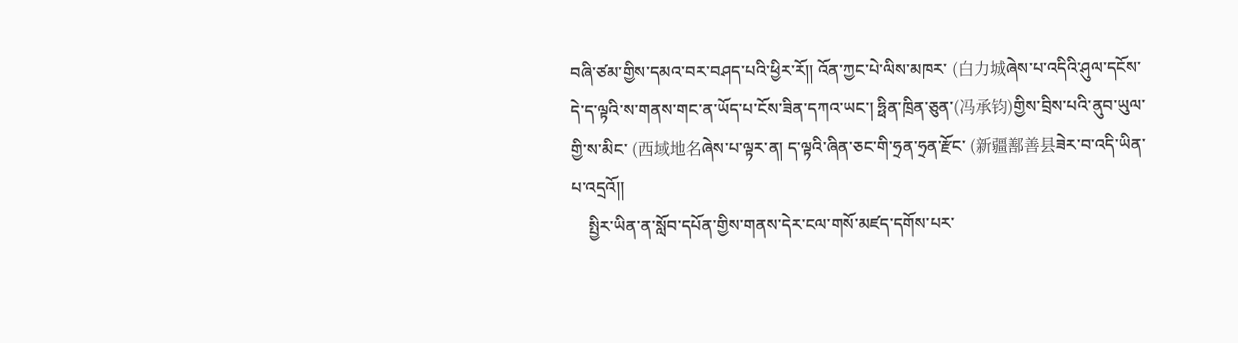བཞི་ཙམ་གྱིས་དམའ་བར་བཤད་པའི་ཕྱིར་རོ།། འོན་ཀྱང་པེ་ལིས་མཁར་ (白力城ཞེས་པ་འདིའི་ཤུལ་དངོས་དེ་ད་ལྟའི་ས་གནས་གང་ན་ཡོད་པ་ངོས་ཟིན་དཀའ་ཡང་། ཧྥིན་ཁྲིན་ཅུན་(冯承钧)གྱིས་བྲིས་པའི་ནུབ་ཡུལ་གྱི་ས་མིང་ (西域地名ཞེས་པ་ལྟར་ན། ད་ལྟའི་ཞིན་ཅང་གི་ཧྲན་ཧྲན་རྫོང་ (新疆鄯善县ཟེར་བ་འདི་ཡིན་པ་འདྲའོ།།
    སྤྱིར་ཡིན་ན་སློབ་དཔོན་གྱིས་གནས་དེར་ངལ་གསོ་མཛད་དགོས་པར་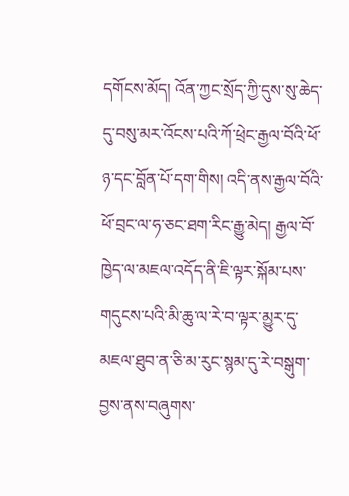དགོངས་མོད། འོན་ཀྱང་སྲོད་ཀྱི་དུས་སུ་ཆེད་དུ་བསུ་མར་འོངས་པའི་ཀོ་ཕྲེང་རྒྱལ་བོའི་ཕོ་ཉ་དང་བློན་པོ་དག་གིས། འདི་ནས་རྒྱལ་བོའི་ཕོ་བྲང་ལ་ཧ་ཅང་ཐག་རིང་རྒྱུ་མེད། རྒྱལ་བོ་ཁྱེད་ལ་མཇལ་འདོད་ནི་ཇི་ལྟར་སྐོམ་པས་གདུངས་པའི་མི་ཆུ་ལ་རེ་བ་ལྟར་མྱུར་དུ་མཇལ་ཐུབ་ན་ཅི་མ་རུང་སྙམ་དུ་རེ་བསྒུག་བྱས་ནས་བཞུགས་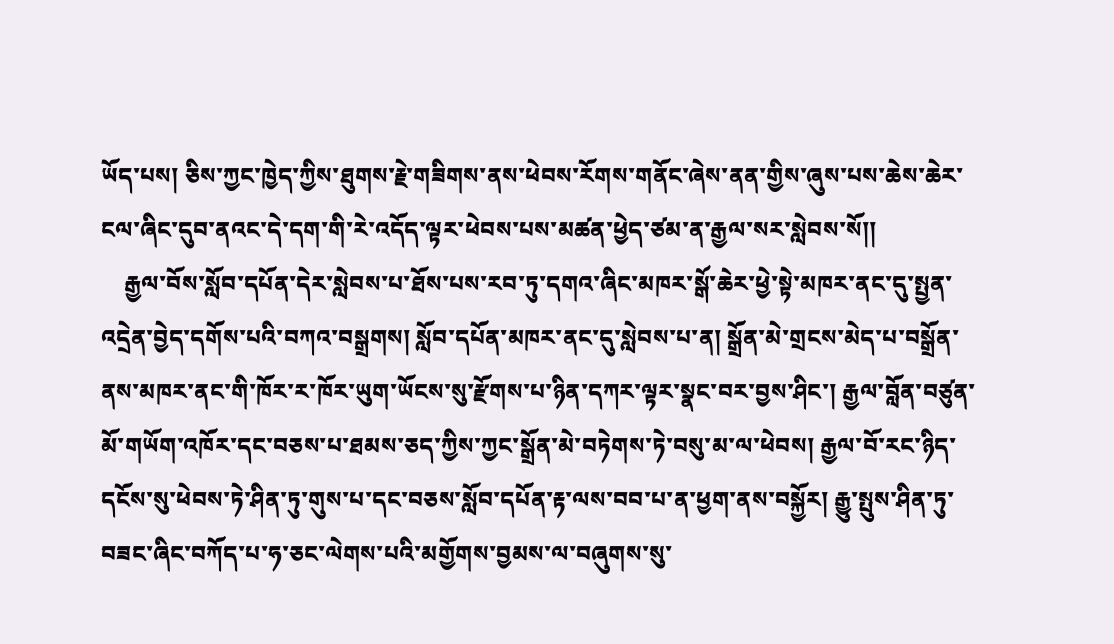ཡོད་པས། ཅིས་ཀྱང་ཁྱེད་ཀྱིས་ཐུགས་རྗེ་གཟིགས་ནས་ཕེབས་རོགས་གནོང་ཞེས་ནན་གྱིས་ཞུས་པས་ཆེས་ཆེར་ངལ་ཞིང་དུབ་ནའང་དེ་དག་གི་རེ་འདོད་ལྟར་ཕེབས་པས་མཚན་ཕྱེད་ཙམ་ན་རྒྱལ་སར་སླེབས་སོ།།
    རྒྱལ་བོས་སློབ་དཔོན་དེར་སླེབས་པ་ཐོས་པས་རབ་ཏུ་དགའ་ཞིང་མཁར་སྒོ་ཆེར་ཕྱེ་སྟེ་མཁར་ནང་དུ་སྤྱན་འདྲེན་བྱེད་དགོས་པའི་བཀའ་བསྒྲགས། སློབ་དཔོན་མཁར་ནང་དུ་སླེབས་པ་ན། སྒྲོན་མེ་གྲངས་མེད་པ་བསྒྲོན་ནས་མཁར་ནང་གི་ཁོར་ར་ཁོར་ཡུག་ཡོངས་སུ་རྫོགས་པ་ཉིན་དཀར་ལྟར་སྣང་བར་བྱས་ཤིང་། རྒྱལ་བློན་བཙུན་མོ་གཡོག་འཁོར་དང་བཅས་པ་ཐམས་ཅད་ཀྱིས་ཀྱང་སྒྲོན་མེ་བཏེགས་ཏེ་བསུ་མ་ལ་ཕེབས། རྒྱལ་བོ་རང་ཉིད་དངོས་སུ་ཕེབས་ཏེ་ཤིན་ཏུ་གུས་པ་དང་བཅས་སློབ་དཔོན་རྟ་ལས་བབ་པ་ན་ཕྱག་ནས་བསྐྱོར། རྒྱུ་སྤུས་ཤིན་ཏུ་བཟང་ཞིང་བཀོད་པ་ཧ་ཅང་ལེགས་པའི་མགྱོགས་བྱམས་ལ་བཞུགས་སུ་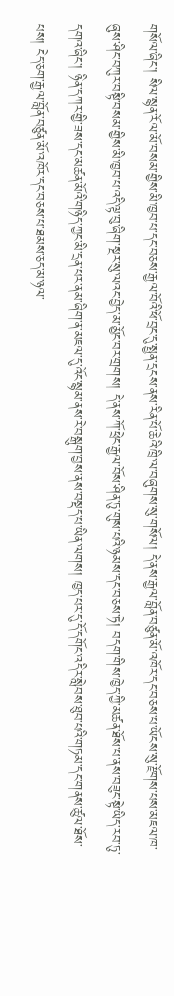གསོལ་ཞིང་། སིལ་སྙན་རོལ་མོ་བསམ་གྱིས་མི་ཁྱབ་པ་དང་བཅས་རྒྱལ་བོའི་ཕོ་བྲང་དུ་སྤྱན་དྲངས་ནས་རིན་པོ་ཆེའི་ཁྲི་ལ་བཞུགས་སུ་གསོལ། དེ་ནས་རྒྱལ་བློན་བཙུན་མོ་འཁོར་དང་བཅས་པ་ཡོངས་སུ་རྫོགས་པས་མཇལ་ཁ་ཞུས་ཤིང་བཀུར་བསྟི་བསམ་གྱིས་མི་ཁྱབ་པ་འདི་ལྟ་བུ་ཞིག་སྔར་སུ་ལའང་བྱེད་མ་མྱོང་བར་གྲགས། དེ་ནས་ཀོ་ཕྲེང་རྒྱལ་བོས་ཤིན་ཏུ་གུས་པའི་ཉམས་དང་བཅས་ཏེ། བདག་གིས་ཁྱེད་ཀྱི་མཚན་ཐོས་པ་ནས་བཟུང་སྟེ་ཡིད་རབ་ཏུ་དགའ་ཞིང་། ཉིན་དཀར་གྱི་ཟས་དང་མཚན་མོའི་གཉིད་ཀྱང་མི་དྲན་པར་ནམ་ཞིག་ན་མཇལ་དུ་འོང་སྙམ་ནས་རེ་བསྒུག་བྱས་ནས་བསྡད་པ་ཡིན་ལགས། ཁྱད་པར་དུ་དོ་དགོང་འདིར་སླེབས་ཐུབ་པའི་གཏམ་དང་གནས་ཚུལ་ཐོས་པས། ངེད་ཅག་རྒྱལ་བློན་བཙུན་མོ་འཁོར་དང་བཅས་པ་ཐམས་ཅད་མ་ཉལ་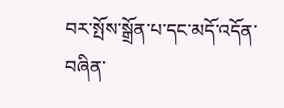བར་སྤོས་སྒྲོན་པ་དང་མདོ་འདོན་བཞིན་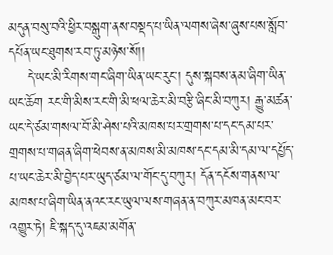མདུན་བསུ་བའི་ཕྱིར་བསྒུག་ནས་བསྡད་པ་ཡིན་ལགས་ཞེས་ཞུས་པས་སློབ་དཔོན་ཡང་ཐུགས་རབ་ཏུ་མཉེས་སོ།།
    དེ་ཡང་མི་རིགས་གང་ཞིག་ཡིན་ཡང་རུང་། དུས་སྐབས་ནམ་ཞིག་ཡིན་ཡང་ཆོག རང་གི་མིས་རང་གི་མི་ཕལ་ཆེར་མི་བརྩི་ཞིང་མི་བཀུར། རྒྱུ་མཚན་ཡང་དེ་ཙམ་གསལ་བོ་མི་ཤེས་པའི་མཁས་པར་གྲགས་པ་དང་དམ་པར་གྲགས་པ་གཞན་ཞིག་ཕེབས་ན་མཁས་མི་མཁས་དང་དམ་མི་དམ་ལ་དཔྱོད་པ་ཡང་ཆེར་མི་བྱེད་པར་ཡུད་ཙམ་ལ་གོང་དུ་བཀུར། དོན་དངོས་གནས་ལ་མཁས་པ་ཞིག་ཡིན་ནའང་རང་ཡུལ་ལས་གཞན་ན་བཀུར་མཁན་མང་བར་འགྱུར་ཏེ། ཇི་སྐད་དུ་འཇམ་མགོན་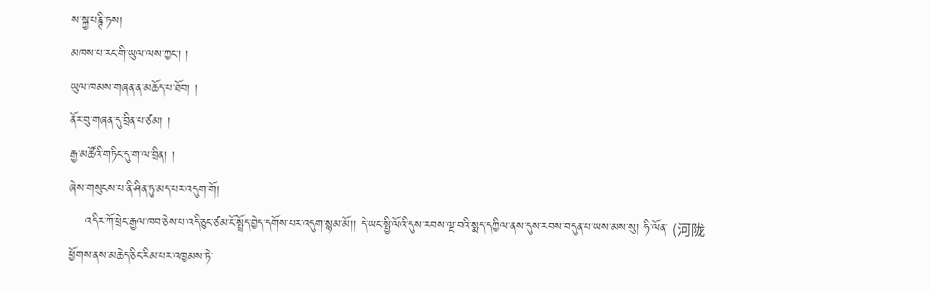ས་སྐྱ་པཎྚི་ཏས།
མཁས་པ་རང་གི་ཡུལ་ལས་ཀྱང་། །
ཡུལ་ཁམས་གཞན་ན་མཆོད་པ་ཐོབ། །
ནོར་བུ་གཞན་དུ་བྲིན་པ་ཙམ། །
རྒྱ་མཚོའི་གཏིང་དུ་ག་ལ་བྲིན། །
ཞེས་གསུངས་པ་ནི་ཤིན་ཏུ་མད་པར་འདུག་གོ།
    འདིར་ཀོ་ཕྲེང་རྒྱལ་ཁབ་ཅེས་པ་འདི་ཅུང་ཙམ་ངོ་སྤྲོད་བྱེད་དགོས་པར་འདུག་སྙམ་མོ།། དེ་ཡང་སྤྱི་ལོའི་དུས་རབས་ལྔ་བའི་སྨད་དཀྱིལ་ནས་དུས་རབས་བདུན་པ་ཡས་མས་སུ། ཧི་ལོན་ (河陇ཕྱོགས་ནས་མཆེད་ཅིང་རིམ་པར་འཁྱམས་ཏེ་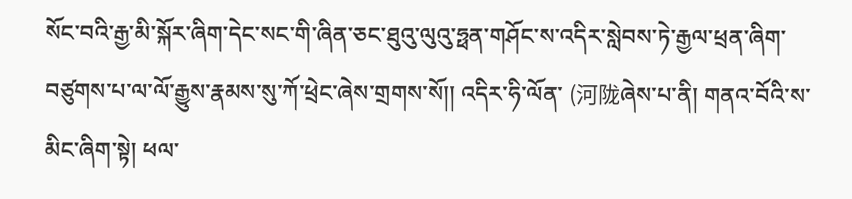སོང་བའི་རྒྱ་མི་སྐོར་ཞིག་དེང་སང་གི་ཞིན་ཅང་ཐུའུ་ལུའུ་ཧྥན་གཤོང་ས་འདིར་སླེབས་ཏེ་རྒྱལ་ཕྲན་ཞིག་བཙུགས་པ་ལ་ལོ་རྒྱུས་རྣམས་སུ་ཀོ་ཕྲེང་ཞེས་གྲགས་སོ།། འདིར་ཧི་ལོན་ (河陇ཞེས་པ་ནི། གནའ་བོའི་ས་མིང་ཞིག་སྟེ། ཕལ་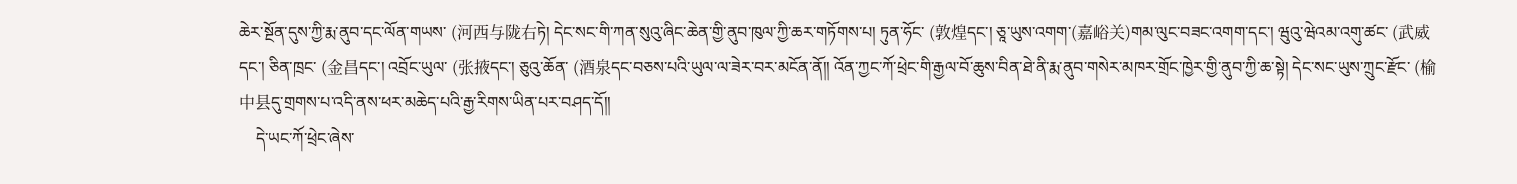ཆེར་སྔོན་དུས་ཀྱི་རྨ་ནུབ་དང་ལོན་གཡས་ (河西与陇右ཏེ། དེང་སང་གི་ཀན་སུའུ་ཞིང་ཆེན་གྱི་ནུབ་ཁུལ་ཀྱི་ཆར་གཏོགས་པ། ཏུན་ཧོང་ (敦煌དང་། ཅཱ་ཡུས་འགག་(嘉峪关)གམ་ལུང་བཟང་འགག་དང་། ཝུའུ་ཝེའམ་འགུ་ཚང་ (武威དང་། ཅིན་ཁྲང་ (金昌དང་། འབྲོང་ཡུལ་ (张掖དང་། ཅུའུ་ཆོན་ (酒泉དང་བཅས་པའི་ཡུལ་ལ་ཟེར་བར་མངོན་ནོ།། འོན་ཀྱང་ཀོ་ཕྲེང་གི་རྒྱལ་བོ་ཆུས་བིན་ཐེ་ནི་རྨ་ནུབ་གསེར་མཁར་གྲོང་ཁྱེར་གྱི་ནུབ་ཀྱི་ཆ་སྟེ། དེང་སང་ཡུས་ཀྲུང་རྫོང་ (榆中县དུ་གྲགས་པ་འདི་ནས་ཕར་མཆེད་པའི་རྒྱ་རིགས་ཡིན་པར་བཤད་དོ།།
    དེ་ཡང་ཀོ་ཕྲེང་ཞེས་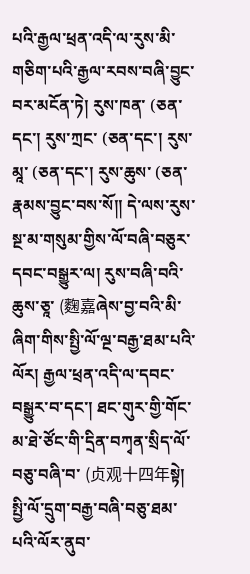པའི་རྒྱལ་ཕྲན་འདི་ལ་རུས་མི་གཅིག་པའི་རྒྱལ་རབས་བཞི་བྱུང་བར་མངོན་ཏེ། རུས་ཁན་ (ཅན་དང་། རུས་ཀྲང་ (ཅན་དང་། རུས་མཱ་ (ཅན་དང་། རུས་ཆུས་ (ཅན་རྣམས་བྱུང་བས་སོ།། དེ་ལས་རུས་སྔ་མ་གསུམ་གྱིས་ལོ་བཞི་བཅུར་དབང་བསྒྱུར་ལ། རུས་བཞི་བའི་ཆུས་ཅཱ་ (麴嘉ཞེས་བྱ་བའི་མི་ཞིག་གིས་སྤྱི་ལོ་ལྔ་བརྒྱ་ཐམ་པའི་ལོར། རྒྱལ་ཕྲན་འདི་ལ་དབང་བསྒྱུར་བ་དང་། ཐང་གུར་གྱི་གོང་མ་ཐེ་ཙོང་གི་དྲིན་བཀྭན་སྲིད་ལོ་བཅུ་བཞི་བ་ (贞观十四年སྟེ། སྤྱི་ལོ་དྲུག་བརྒྱ་བཞི་བཅུ་ཐམ་པའི་ལོར་ནུབ་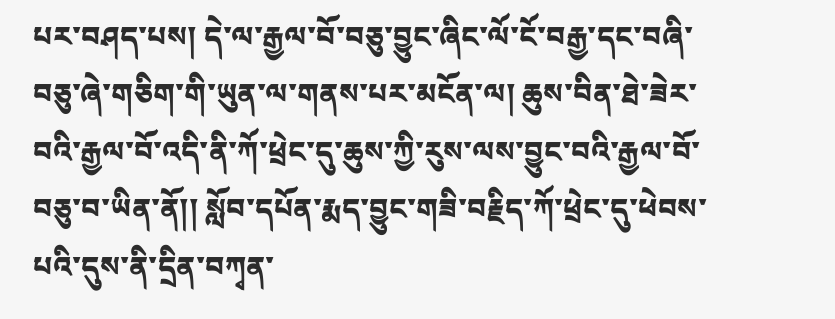པར་བཤད་པས། དེ་ལ་རྒྱལ་བོ་བཅུ་བྱུང་ཞིང་ལོ་ངོ་བརྒྱ་དང་བཞི་བཅུ་ཞེ་གཅིག་གི་ཡུན་ལ་གནས་པར་མངོན་ལ། ཆུས་བིན་ཐེ་ཟེར་བའི་རྒྱལ་བོ་འདི་ནི་ཀོ་ཕྲེང་དུ་ཆུས་ཀྱི་རུས་ལས་བྱུང་བའི་རྒྱལ་བོ་བཅུ་བ་ཡིན་ནོ།། སློབ་དཔོན་རྨད་བྱུང་གཟི་བརྗིད་ཀོ་ཕྲེང་དུ་ཕེབས་པའི་དུས་ནི་དྲིན་བཀྭན་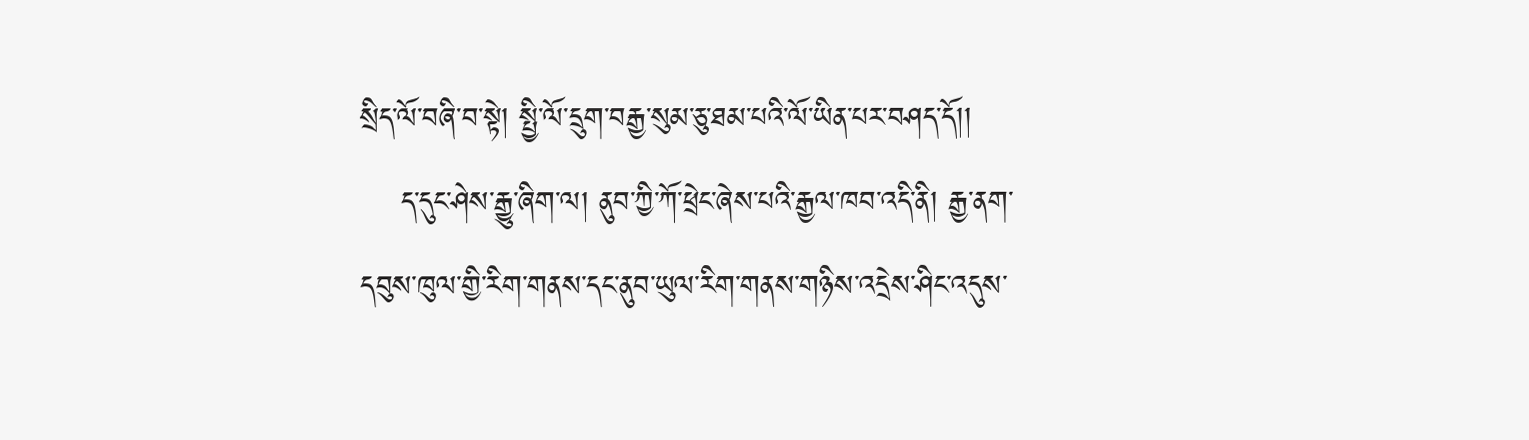སྲིད་ལོ་བཞི་བ་སྟེ། སྤྱི་ལོ་དྲུག་བརྒྱ་སུམ་ཅུ་ཐམ་པའི་ལོ་ཡིན་པར་བཤད་དོ།།
    ད་དུང་ཤེས་རྒྱུ་ཞིག་ལ། ནུབ་ཀྱི་ཀོ་ཕྲེང་ཞེས་པའི་རྒྱལ་ཁབ་འདི་ནི། རྒྱ་ནག་དབུས་ཁུལ་གྱི་རིག་གནས་དང་ནུབ་ཡུལ་རིག་གནས་གཉིས་འདྲེས་ཤིང་འདུས་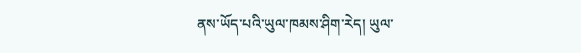ནས་ཡོད་པའི་ཡུལ་ཁམས་ཤིག་རེད། ཡུལ་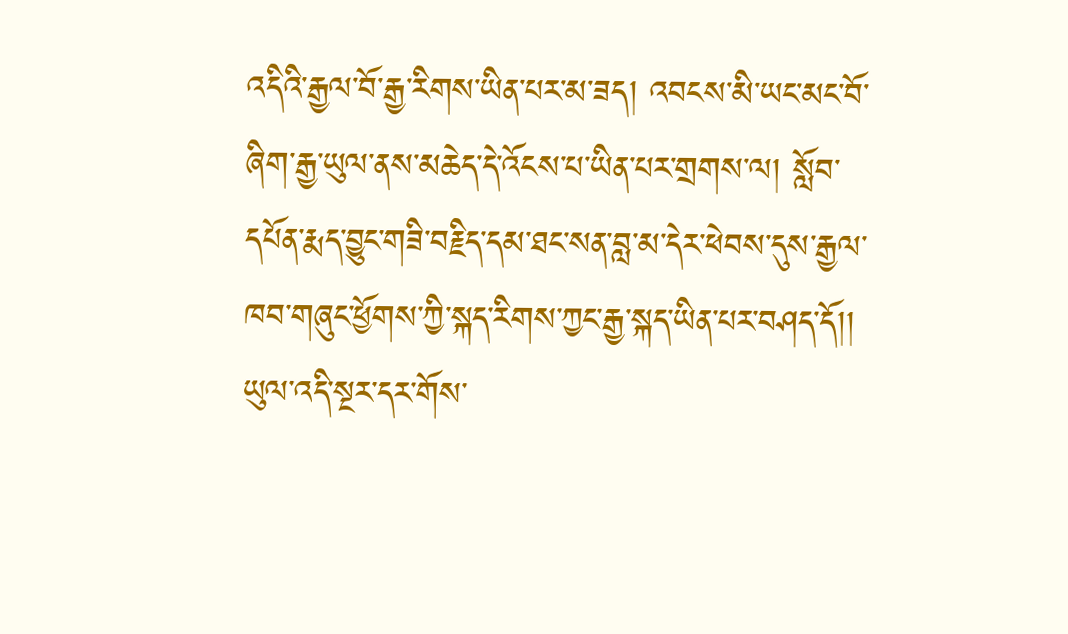འདིའི་རྒྱལ་བོ་རྒྱ་རིགས་ཡིན་པར་མ་ཟད། འབངས་མི་ཡང་མང་བོ་ཞིག་རྒྱ་ཡུལ་ནས་མཆེད་དེ་འོངས་པ་ཡིན་པར་གྲགས་ལ། སློབ་དཔོན་རྨད་བྱུང་གཟི་བརྗིད་དམ་ཐང་སན་བླ་མ་དེར་ཕེབས་དུས་རྒྱལ་ཁབ་གཞུང་ཕྱོགས་ཀྱི་སྐད་རིགས་ཀྱང་རྒྱ་སྐད་ཡིན་པར་བཤད་དོ།། ཡུལ་འདི་སྔར་དར་གོས་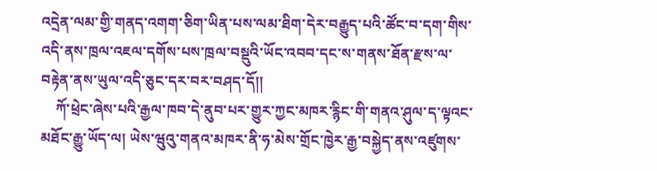འདྲེན་ལམ་གྱི་གནད་འགག་ཅིག་ཡིན་པས་ལམ་ཐིག་དེར་བརྒྱུད་པའི་ཚོང་བ་དག་གིས་འདི་ནས་ཁྲལ་འཇལ་དགོས་པས་ཁྲལ་བསྡུའི་ཡོང་འབབ་དང་ས་གནས་ཐོན་རྫས་ལ་བརྟེན་ནས་ཡུལ་འདི་ཅུང་དར་བར་བཤད་དོ།།
    ཀོ་ཕྲེང་ཞེས་པའི་རྒྱལ་ཁབ་དེ་ནུབ་པར་གྱུར་ཀྱང་མཁར་རྙིང་གི་གནའ་ཤུལ་ད་ལྟའང་མཐོང་རྒྱུ་ཡོད་ལ། ཡེས་ཝུའུ་གནའ་མཁར་ནི་ཧ་མེས་གྲོང་ཁྱེར་རྒྱ་བསྐྱེད་ནས་འཛུགས་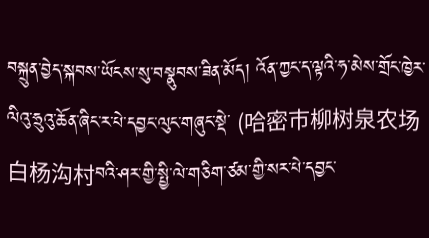བསྐྲུན་བྱེད་སྐབས་ཡོངས་སུ་བསྣུབས་ཟིན་མོད། འོན་ཀྱང་ད་ལྟའི་ཧ་མེས་གྲོང་ཁྱེར་ལིའུ་ཧྲུའུ་ཆོན་ཞིང་ར་པེ་དབྱང་ལུང་གཞུང་སྡེ་ (哈密市柳树泉农场白杨沟村བའི་ཤར་གྱི་སྤྱི་ལེ་གཅིག་ཙམ་གྱི་སར་པེ་དབྱང་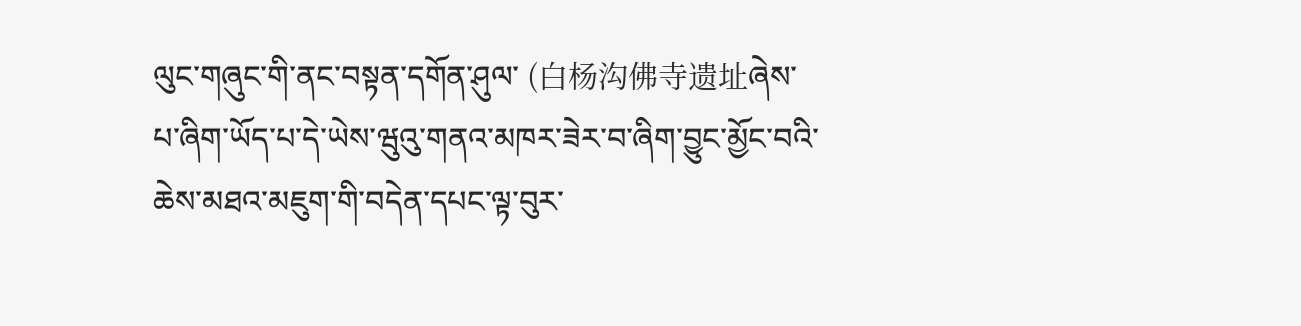ལུང་གཞུང་གི་ནང་བསྟན་དགོན་ཤུལ་ (白杨沟佛寺遗址ཞེས་པ་ཞིག་ཡོད་པ་དེ་ཡེས་ཝུའུ་གནའ་མཁར་ཟེར་བ་ཞིག་བྱུང་མྱོང་བའི་ཆེས་མཐའ་མཇུག་གི་བདེན་དཔང་ལྟ་བུར་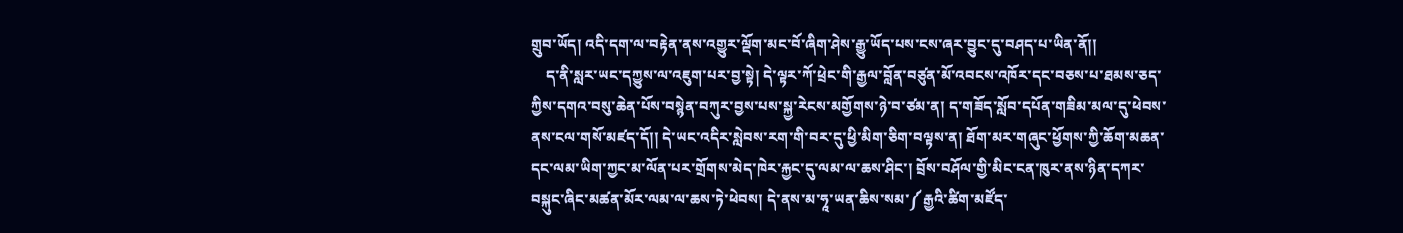གྲུབ་ཡོད། འདི་དག་ལ་བརྟེན་ནས་འགྱུར་ལྡོག་མང་བོ་ཞིག་ཤེས་རྒྱུ་ཡོད་པས་ངས་ཞར་བྱུང་དུ་བཤད་པ་ཡིན་ནོ།།
    ད་ནི་སླར་ཡང་དཀྱུས་ལ་འཇུག་པར་བྱ་སྟེ། དེ་ལྟར་ཀོ་ཕྲེང་གི་རྒྱལ་བློན་བཙུན་མོ་འབངས་འཁོར་དང་བཅས་པ་ཐམས་ཅད་ཀྱིས་དགའ་བསུ་ཆེན་པོས་བསྙེན་བཀུར་བྱས་པས་སྐྱ་རེངས་མགྱོགས་ཉེ་བ་ཙམ་ན། ད་གཟོད་སློབ་དཔོན་གཟིམ་མལ་དུ་ཕེབས་ནས་ངལ་གསོ་མཛད་དོ།། དེ་ཡང་འདིར་སླེབས་རག་གི་བར་དུ་ཕྱི་མིག་ཅིག་བལྟས་ན། ཐོག་མར་གཞུང་ཕྱོགས་ཀྱི་ཆོག་མཆན་དང་ལམ་ཡིག་ཀྱང་མ་ལོན་པར་གྲོགས་མེད་ཁེར་རྐྱང་དུ་ལམ་ལ་ཆས་ཤིང་། བྲོས་བཤོལ་གྱི་མིང་ངན་ཁུར་ནས་ཉིན་དཀར་བསྐུང་ཞིང་མཚན་མོར་ལམ་ལ་ཆས་ཏེ་ཕེབས། དེ་ནས་མ་ཧཱ་ཡན་ཆིས་སམ་༼རྒྱའི་ཚིག་མཛོད་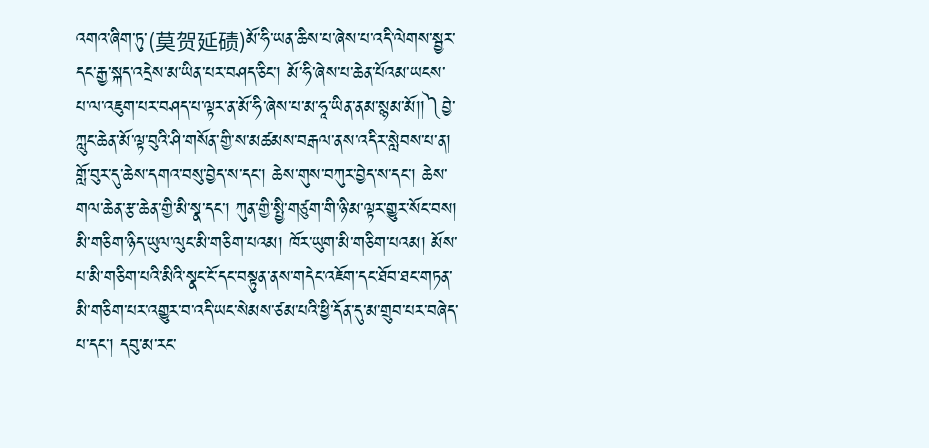འགའ་ཞིག་ཏུ་(莫贺延碛)མོ་ཧི་ཡན་ཆིས་པ་ཞེས་པ་འདི་ལེགས་སྦྱར་དང་རྒྱ་སྐད་འདྲེས་མ་ཡིན་པར་བཤད་ཅིང་། མོ་ཧི་ཞེས་པ་ཆེན་པོའམ་ཡངས་པ་ལ་འཇུག་པར་བཤད་པ་ལྟར་ན་མོ་ཧི་ཞེས་པ་མ་ཧཱ་ཡིན་ནམ་སྙམ་མོ།།༽བྱེ་ཀླུང་ཆེན་མོ་ལྟ་བུའི་ཤི་གསོན་གྱི་ས་མཚམས་བརྒལ་ནས་འདིར་སླེབས་པ་ན། གློ་བུར་དུ་ཆེས་དགའ་བསུ་བྱེད་ས་དང་། ཆེས་གུས་བཀུར་བྱེད་ས་དང་། ཆེས་གལ་ཆེན་རྩ་ཆེན་གྱི་མི་སྣ་དང་། ཀུན་གྱི་སྤྱི་གཙུག་གི་ཉི་མ་ལྟར་གྱུར་སོང་བས། མི་གཅིག་ཉིད་ཡུལ་ལུང་མི་གཅིག་པའམ། ཁོར་ཡུག་མི་གཅིག་པའམ། མོས་པ་མི་གཅིག་པའི་མིའི་སྣང་ངོ་དང་བསྟུན་ནས་གདེང་འཇོག་དང་ཐོབ་ཐང་གཏན་མི་གཅིག་པར་འགྱུར་བ་འདི་ཡང་སེམས་ཙམ་པའི་ཕྱི་དོན་དུ་མ་གྲུབ་པར་བཞེད་པ་དང་། དབུ་མ་རང་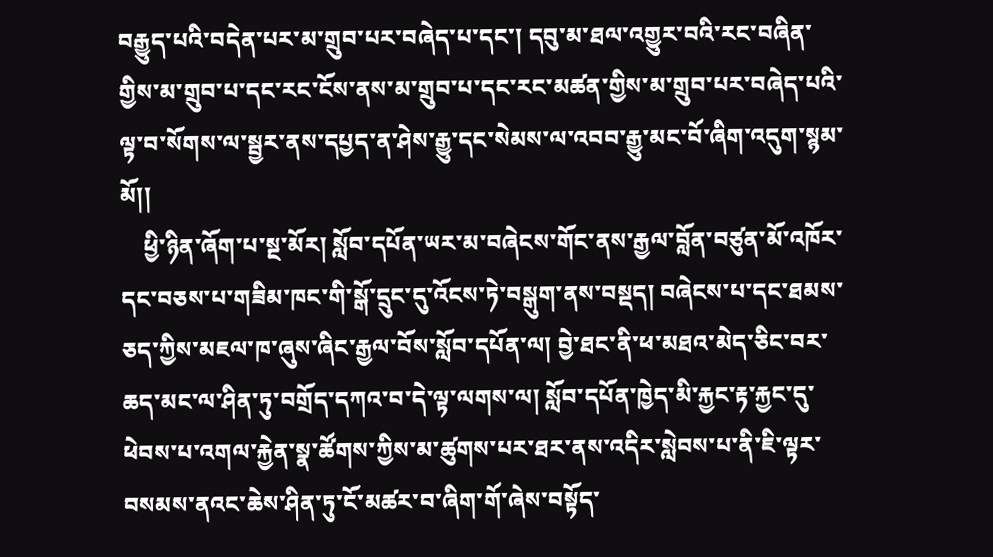བརྒྱུད་པའི་བདེན་པར་མ་གྲུབ་པར་བཞེད་པ་དང་། དབུ་མ་ཐལ་འགྱུར་བའི་རང་བཞིན་གྱིས་མ་གྲུབ་པ་དང་རང་ངོས་ནས་མ་གྲུབ་པ་དང་རང་མཚན་གྱིས་མ་གྲུབ་པར་བཞེད་པའི་ལྟ་བ་སོགས་ལ་སྦྱར་ནས་དཔྱད་ན་ཤེས་རྒྱུ་དང་སེམས་ལ་འབབ་རྒྱུ་མང་བོ་ཞིག་འདུག་སྙམ་མོ།།
    ཕྱི་ཉིན་ཞོག་པ་སྔ་མོར། སློབ་དཔོན་ཡར་མ་བཞེངས་གོང་ནས་རྒྱལ་བློན་བཙུན་མོ་འཁོར་དང་བཅས་པ་གཟིམ་ཁང་གི་སྒོ་དྲུང་དུ་འོངས་ཏེ་བསྒུག་ནས་བསྡད། བཞེངས་པ་དང་ཐམས་ཅད་ཀྱིས་མཇལ་ཁ་ཞུས་ཞིང་རྒྱལ་བོས་སློབ་དཔོན་ལ། བྱེ་ཐང་ནི་ཕ་མཐའ་མེད་ཅིང་བར་ཆད་མང་ལ་ཤིན་ཏུ་བགྲོད་དཀའ་བ་དེ་ལྟ་ལགས་ལ། སློབ་དཔོན་ཁྱེད་མི་རྐྱང་རྟ་རྐྱང་དུ་ཕེབས་པ་འགལ་རྐྱེན་སྣ་ཚོགས་ཀྱིས་མ་ཚུགས་པར་ཐར་ནས་འདིར་སླེབས་པ་ནི་ཇི་ལྟར་བསམས་ནའང་ཆེས་ཤིན་ཏུ་ངོ་མཚར་བ་ཞིག་གོ་ཞེས་བསྟོད་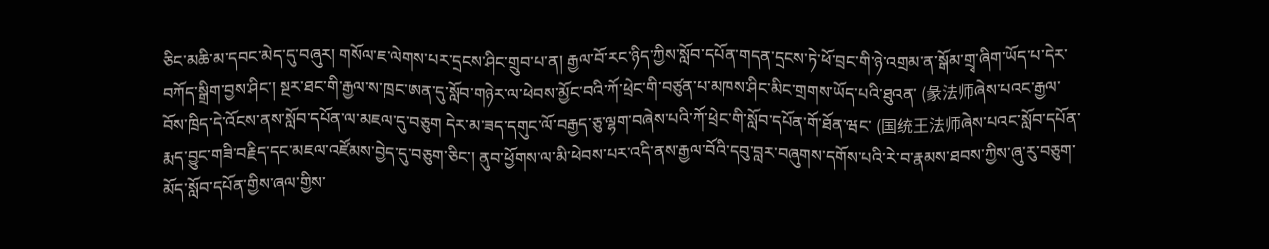ཅིང་མཆི་མ་དབང་མེད་དུ་བཞུར། གསོལ་ཇ་ལེགས་པར་དྲངས་ཤིང་གྲུབ་པ་ན། རྒྱལ་བོ་རང་ཉིད་ཀྱིས་སློབ་དཔོན་གདན་དྲངས་ཏེ་ཕོ་བྲང་གི་ཉེ་འགྲམ་ན་སྒོམ་གྲྭ་ཞིག་ཡོད་པ་དེར་བཀོད་སྒྲིག་བྱས་ཤིང་། སྔར་ཐང་གི་རྒྱལ་ས་ཁྲང་ཨན་དུ་སློབ་གཉེར་ལ་ཕེབས་མྱོང་བའི་ཀོ་ཕྲེང་གི་བཙུན་པ་མཁས་ཤིང་མིང་གྲགས་ཡོད་པའི་ཐུའན་ (彖法师ཞེས་པའང་རྒྱལ་བོས་ཁྲིད་དེ་འོངས་ནས་སློབ་དཔོན་ལ་མཇལ་དུ་བཅུག དེར་མ་ཟད་དགུང་ལོ་བརྒྱད་ཅུ་ལྷག་བཞེས་པའི་ཀོ་ཕྲེང་གི་སློབ་དཔོན་གོ་ཐོན་ཝང་ (国统王法师ཞེས་པའང་སློབ་དཔོན་རྨད་བྱུང་གཟི་བརྗིད་དང་མཇལ་འཛོམས་བྱེད་དུ་བཅུག་ཅིང་། ནུབ་ཕྱོགས་ལ་མི་ཕེབས་པར་འདི་ནས་རྒྱལ་བོའི་དབུ་བླར་བཞུགས་དགོས་པའི་རེ་བ་རྣམས་ཐབས་ཀྱིས་ཞུ་རུ་བཅུག་མོད་སློབ་དཔོན་གྱིས་ཞལ་གྱིས་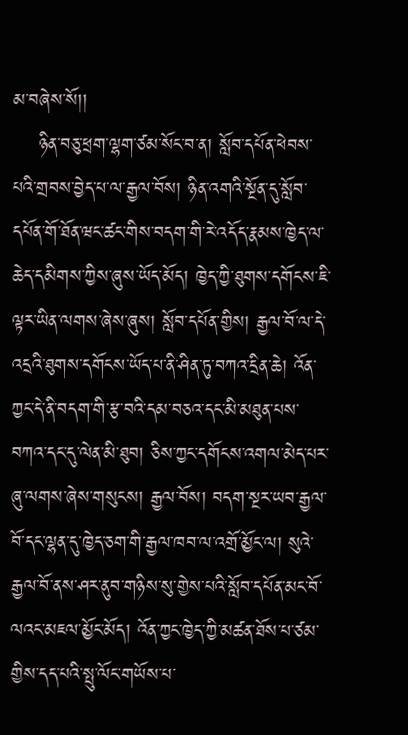མ་བཞེས་སོ།།
    ཉིན་བཅུ་ཕྲག་ལྷག་ཙམ་སོང་བ་ན། སློབ་དཔོན་ཕེབས་པའི་གྲབས་བྱེད་པ་ལ་རྒྱལ་བོས། ཉིན་འགའི་སྔོན་དུ་སློབ་དཔོན་གོ་ཐོན་ཝང་ཚང་གིས་བདག་གི་རེ་འདོད་རྣམས་ཁྱེད་ལ་ཆེད་དམིགས་ཀྱིས་ཞུས་ཡོད་མོད། ཁྱེད་ཀྱི་ཐུགས་དགོངས་ཇི་ལྟར་ཡིན་ལགས་ཞེས་ཞུས། སློབ་དཔོན་གྱིས། རྒྱལ་བོ་ལ་དེ་འདྲའི་ཐུགས་དགོངས་ཡོད་པ་ནི་ཤིན་ཏུ་བཀའ་དྲིན་ཆེ། འོན་ཀྱང་དེ་ནི་བདག་གི་རྩ་བའི་དམ་བཅའ་དང་མི་མཐུན་པས་བཀའ་དང་དུ་ལེན་མི་ཐུབ། ཅིས་ཀྱང་དགོངས་འགལ་མེད་པར་ཞུ་ལགས་ཞེས་གསུངས། རྒྱལ་བོས། བདག་སྔར་ཡབ་རྒྱལ་བོ་དང་ལྷན་དུ་ཁྱེད་ཅག་གི་རྒྱལ་ཁབ་ལ་འགྲོ་མྱོང་ལ། སུའེ་རྒྱལ་བོ་ནས་ཤར་ནུབ་གཉིས་སུ་གྱེས་པའི་སློབ་དཔོན་མང་བོ་ལའང་མཇལ་མྱོང་མོད། འོན་ཀྱང་ཁྱེད་ཀྱི་མཚན་ཐོས་པ་ཙམ་གྱིས་དད་པའི་སྤུ་ལོང་གཡོས་པ་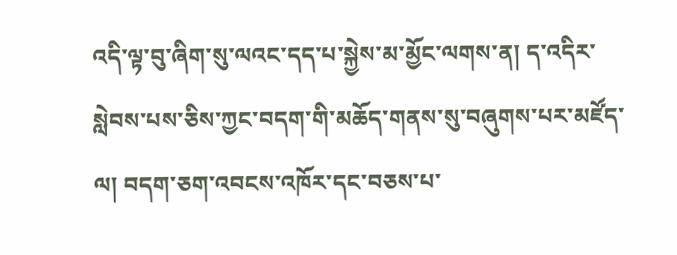འདི་ལྟ་བུ་ཞིག་སུ་ལའང་དད་པ་སྐྱེས་མ་མྱོང་ལགས་ན། ད་འདིར་སླེབས་པས་ཅིས་ཀྱང་བདག་གི་མཆོད་གནས་སུ་བཞུགས་པར་མཛོད་ལ། བདག་ཅག་འབངས་འཁོར་དང་བཅས་པ་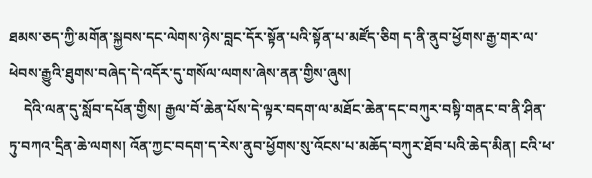ཐམས་ཅད་ཀྱི་མགོན་སྐྱབས་དང་ལེགས་ཉེས་བླང་དོར་སྟོན་པའི་སྟོན་པ་མཛོད་ཅིག ད་ནི་ནུབ་ཕྱོགས་རྒྱ་གར་ལ་ཕེབས་རྒྱུའི་ཐུགས་བཞེད་དེ་འདོར་དུ་གསོལ་ལགས་ཞེས་ནན་གྱིས་ཞུས།
    དེའི་ལན་དུ་སློབ་དཔོན་གྱིས། རྒྱལ་བོ་ཆེན་པོས་དེ་ལྟར་བདག་ལ་མཐོང་ཆེན་དང་བཀུར་བསྟི་གནང་བ་ནི་ཤིན་ཏུ་བཀའ་དྲིན་ཆེ་ལགས། འོན་ཀྱང་བདག་ད་རེས་ནུབ་ཕྱོགས་སུ་འོངས་པ་མཆོད་བཀུར་ཐོབ་པའི་ཆེད་མིན། ངའི་ཕ་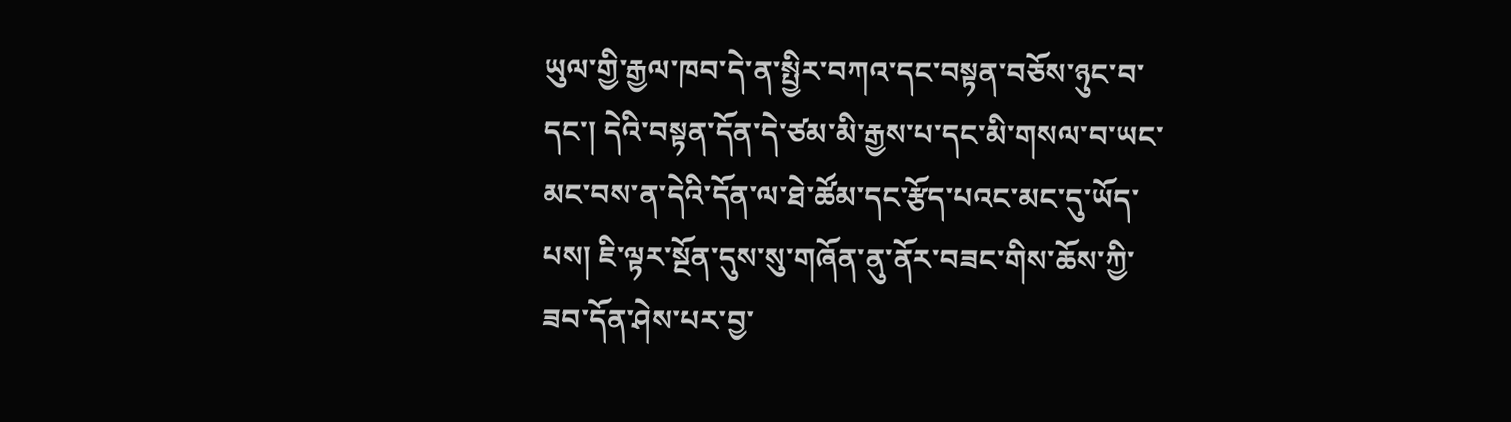ཡུལ་གྱི་རྒྱལ་ཁབ་དེ་ན་སྤྱིར་བཀའ་དང་བསྟན་བཅོས་ཉུང་བ་དང་། དེའི་བསྟན་དོན་དེ་ཙམ་མི་རྒྱས་པ་དང་མི་གསལ་བ་ཡང་མང་བས་ན་དེའི་དོན་ལ་ཐེ་ཚོམ་དང་རྩོད་པའང་མང་དུ་ཡོད་པས། ཇི་ལྟར་སྔོན་དུས་སུ་གཞོན་ནུ་ནོར་བཟང་གིས་ཆོས་ཀྱི་ཟབ་དོན་ཤེས་པར་བྱ་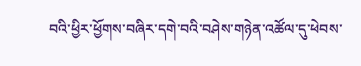བའི་ཕྱིར་ཕྱོགས་བཞིར་དགེ་བའི་བཤེས་གཉེན་འཚོལ་དུ་ཕེབས་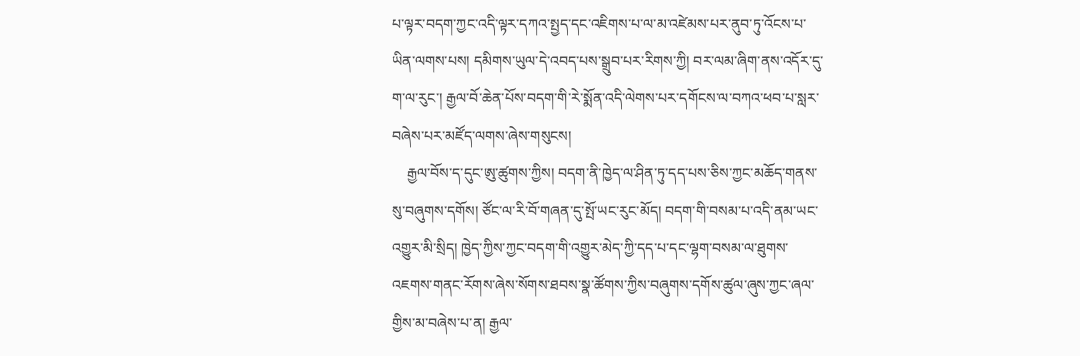པ་ལྟར་བདག་ཀྱང་འདི་ལྟར་དཀའ་སྤྱད་དང་འཇིགས་པ་ལ་མ་འཛེམས་པར་ནུབ་ཏུ་འོངས་པ་ཡིན་ལགས་པས། དམིགས་ཡུལ་དེ་འབད་པས་སྒྲུབ་པར་རིགས་ཀྱི། བར་ལམ་ཞིག་ནས་འདོར་དུ་ག་ལ་རུང་། རྒྱལ་བོ་ཆེན་པོས་བདག་གི་རེ་སྨོན་འདི་ལེགས་པར་དགོངས་ལ་བཀའ་ཕབ་པ་སླར་བཞེས་པར་མཛོད་ལགས་ཞེས་གསུངས།
    རྒྱལ་བོས་ད་དུང་ཨུ་ཚུགས་ཀྱིས། བདག་ནི་ཁྱེད་ལ་ཤིན་ཏུ་དད་པས་ཅིས་ཀྱང་མཆོད་གནས་སུ་བཞུགས་དགོས། ཙོང་ལ་རི་བོ་གཞན་དུ་སྤོ་ཡང་རུང་མོད། བདག་གི་བསམ་པ་འདི་ནམ་ཡང་འགྱུར་མི་སྲིད། ཁྱེད་ཀྱིས་ཀྱང་བདག་གི་འགྱུར་མེད་ཀྱི་དད་པ་དང་ལྷག་བསམ་ལ་ཐུགས་འཇགས་གནང་རོགས་ཞེས་སོགས་ཐབས་སྣ་ཚོགས་ཀྱིས་བཞུགས་དགོས་ཚུལ་ཞུས་ཀྱང་ཞལ་གྱིས་མ་བཞེས་པ་ན། རྒྱལ་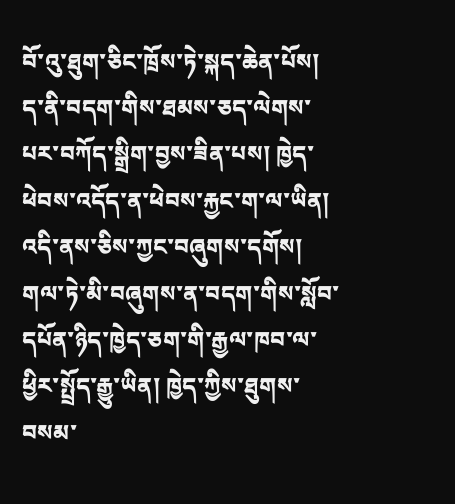བོ་འུ་ཐུག་ཅིང་ཁྲོས་ཏེ་སྐད་ཆེན་པོས། ད་ནི་བདག་གིས་ཐམས་ཅད་ལེགས་པར་བཀོད་སྒྲིག་བྱས་ཟིན་པས། ཁྱེད་ཕེབས་འདོད་ན་ཕེབས་རྐྱང་ག་ལ་ཡིན། འདི་ནས་ཅིས་ཀྱང་བཞུགས་དགོས། གལ་ཏེ་མི་བཞུགས་ན་བདག་གིས་སློབ་དཔོན་ཉིད་ཁྱེད་ཅག་གི་རྒྱལ་ཁབ་ལ་ཕྱིར་སྤྲོད་རྒྱུ་ཡིན། ཁྱེད་ཀྱིས་ཐུགས་བསམ་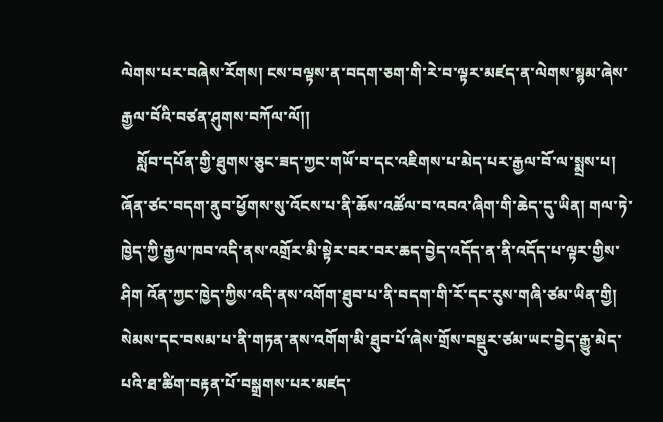ལེགས་པར་བཞེས་རོགས། ངས་བལྟས་ན་བདག་ཅག་གི་རེ་བ་ལྟར་མཛད་ན་ལེགས་སྙམ་ཞེས་རྒྱལ་བོའི་བཙན་ཤུགས་བཀོལ་ལོ།།
    སློབ་དཔོན་གྱི་ཐུགས་ཅུང་ཟད་ཀྱང་གཡོ་བ་དང་འཇིགས་པ་མེད་པར་རྒྱལ་བོ་ལ་སྨྲས་པ། ཞོན་ཙང་བདག་ནུབ་ཕྱོགས་སུ་འོངས་པ་ནི་ཆོས་འཚོལ་བ་འབའ་ཞིག་གི་ཆེད་དུ་ཡིན། གལ་ཏེ་ཁྱེད་ཀྱི་རྒྱལ་ཁབ་འདི་ནས་འགྲོར་མི་སྟེར་བར་བར་ཆད་བྱེད་འདོད་ན་ནི་འདོད་པ་ལྟར་གྱིས་ཤིག འོན་ཀྱང་ཁྱེད་ཀྱིས་འདི་ནས་འགོག་ཐུབ་པ་ནི་བདག་གི་རོ་དང་རུས་གཞི་ཙམ་ཡིན་གྱི། སེམས་དང་བསམ་པ་ནི་གཏན་ནས་འགོག་མི་ཐུབ་པོ་ཞེས་གྲོས་བསྡུར་ཙམ་ཡང་བྱེད་རྒྱུ་མེད་པའི་ཐ་ཚིག་བརྟན་པོ་བསྒྲགས་པར་མཛད་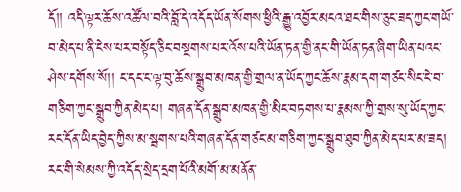དོ།། འདི་ལྟར་ཆོས་འཚོལ་བའི་བློ་དེ་འདོད་ཡོན་སོགས་ཕྱིའི་རྒྱུ་འབྱོར་མངའ་ཐང་གིས་ཅུང་ཟད་ཀྱང་གཡོ་བ་མེད་པ་ནི་ངེས་པར་བསྟོད་ཅིང་བསྔགས་པར་འོས་པའི་ཡོན་ཏན་གྱི་ནང་གི་ཡོན་ཏན་ཞིག་ཡིན་པའང་ཤེས་དགོས་སོ།། ང་དང་ང་ལྟ་བུ་ཆོས་སྒྲུབ་མཁན་གྱི་གྲལ་ན་ཡོད་ཀྱང་ཆོས་རྣམ་དག་གཙང་སིང་ངེ་བ་གཅིག་ཀྱང་སྒྲུབ་ཀྱིན་མེད་པ། གཞན་དོན་སྒྲུབ་མཁན་གྱི་མིང་བཏགས་པ་རྣམས་ཀྱི་གྲས་སུ་ཡོད་ཀྱང་རང་དོན་ཡིད་བྱེད་ཀྱིས་མ་སྦགས་པའི་གཞན་དོན་གཙང་མ་གཅིག་ཀྱང་སྒྲུབ་ཐུབ་ཀྱིན་མེད་པར་མ་ཟད། རང་གི་སེམས་ཀྱི་འདོད་སྲེད་དྲག་པོའི་མགོ་མ་མནོན་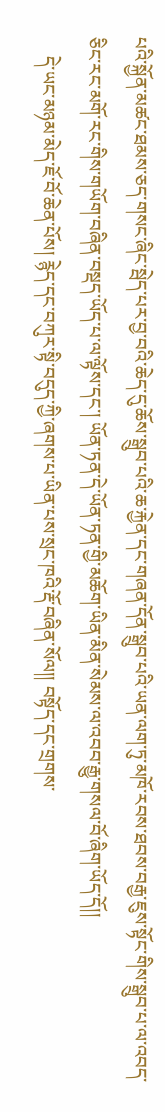པའི་སྐྱོན་མཚང་ཐམས་ཅད་གསང་ཞིང་སྦེད་པར་བྱ་བའི་ཆེད་དུ་ཆོས་སྒྲུབ་པའི་ཆ་རྐྱེན་དང་གཞན་དོན་སྒྲུབ་པའི་ཡན་ལག་ཏུ་མཁོ་རབས་ཐབས་བརྒྱ་ཇུས་སྟོང་གིས་སྒྲུབ་པ་ལ་འབད་ཅིང་རང་མགོ་རང་གིས་གཡོག་བཞིན་བསྡད་ཡོད་པ་ལ་ལྟོས་དང་། ཡོན་ཏན་དེ་ཡོན་ཏན་གྱི་མཆོག་ཡིན་མིན་སེམས་ལ་འབབ་རྒྱུ་གསལ་བོ་ཞིག་ཡོད་དོ།།
    དེ་ཡང་མཉམ་མེད་ཇོ་བོ་ཆེན་པོས། རྙེད་དང་བཀུར་སྟི་བདུད་ཀྱི་ཞགས་པ་ཡིན་པས་སྲང་ཁའི་རྡོ་བཞིན་སོལ།། བསྟོད་དང་གྲགས་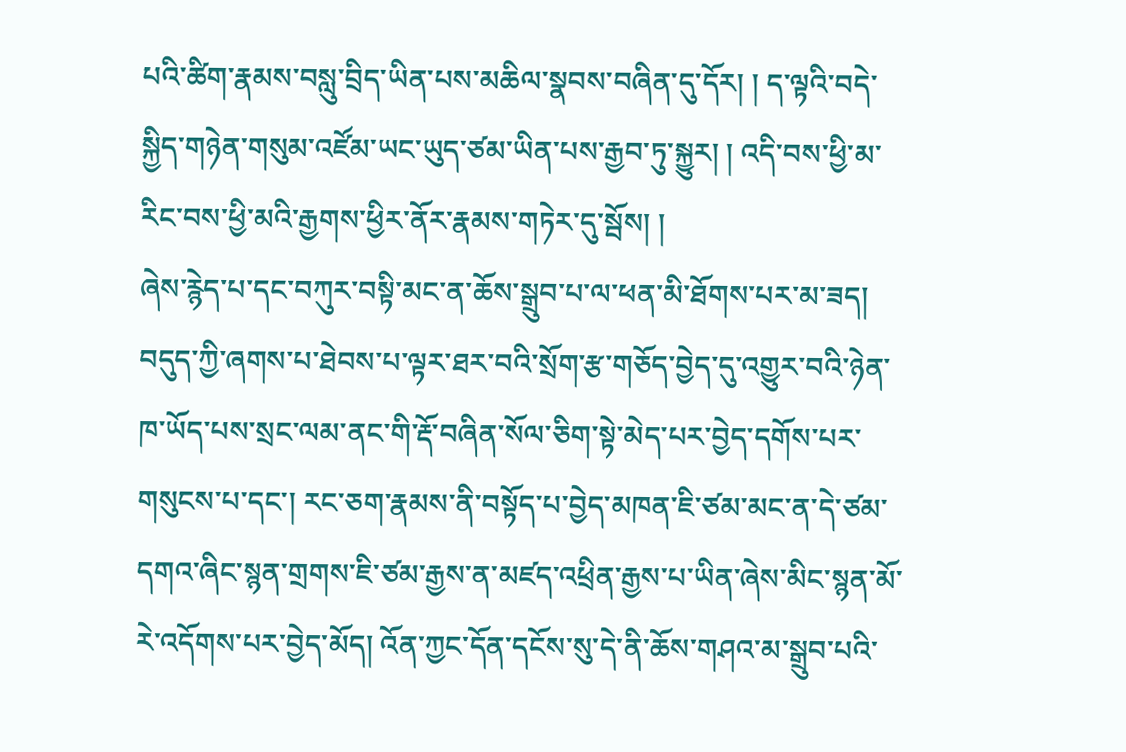པའི་ཚིག་རྣམས་བསླུ་བྲིད་ཡིན་པས་མཆིལ་སྣབས་བཞིན་དུ་དོར། ། ད་ལྟའི་བདེ་སྐྱིད་གཉེན་གསུམ་འཛོམ་ཡང་ཡུད་ཙམ་ཡིན་པས་རྒྱབ་ཏུ་སྐྱུར། ། འདི་བས་ཕྱི་མ་རིང་བས་ཕྱི་མའི་རྒྱགས་ཕྱིར་ནོར་རྣམས་གཏེར་དུ་སྦོས། །
ཞེས་རྙེད་པ་དང་བཀུར་བསྟི་མང་ན་ཆོས་སྒྲུབ་པ་ལ་ཕན་མི་ཐོགས་པར་མ་ཟད། བདུད་ཀྱི་ཞགས་པ་ཐེབས་པ་ལྟར་ཐར་བའི་སྲོག་རྩ་གཅོད་བྱེད་དུ་འགྱུར་བའི་ཉེན་ཁ་ཡོད་པས་སྲང་ལམ་ནང་གི་རྡོ་བཞིན་སོལ་ཅིག་སྟེ་མེད་པར་བྱེད་དགོས་པར་གསུངས་པ་དང་། རང་ཅག་རྣམས་ནི་བསྟོད་པ་བྱེད་མཁན་ཇི་ཙམ་མང་ན་དེ་ཙམ་དགའ་ཞིང་སྙན་གྲགས་ཇི་ཙམ་རྒྱས་ན་མཛད་འཕྲིན་རྒྱས་པ་ཡིན་ཞེས་མིང་སྙན་མོ་རེ་འདོགས་པར་བྱེད་མོད། འོན་ཀྱང་དོན་དངོས་སུ་དེ་ནི་ཆོས་གཤའ་མ་སྒྲུབ་པའི་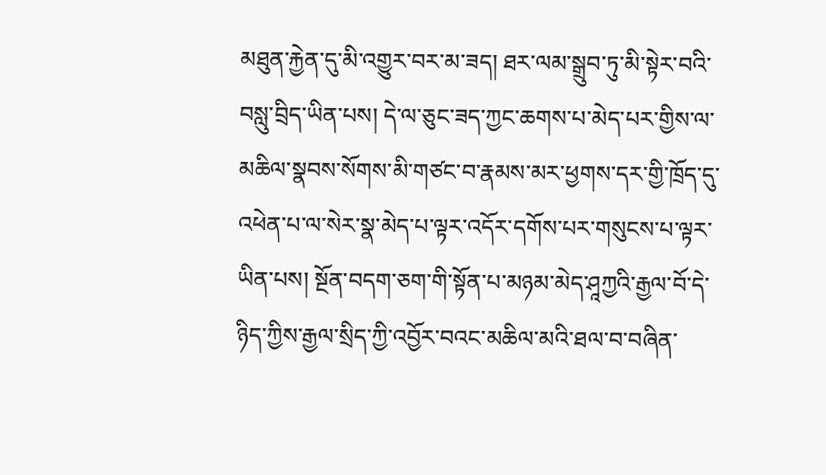མཐུན་རྐྱེན་དུ་མི་འགྱུར་བར་མ་ཟད། ཐར་ལམ་སྒྲུབ་ཏུ་མི་སྟེར་བའི་བསླུ་བྲིད་ཡིན་པས། དེ་ལ་ཅུང་ཟད་ཀྱང་ཆགས་པ་མེད་པར་གྱིས་ལ་མཆིལ་སྣབས་སོགས་མི་གཙང་བ་རྣམས་མར་ཕྱགས་དར་གྱི་ཁྲོད་དུ་འཕེན་པ་ལ་སེར་སྣ་མེད་པ་ལྟར་འདོར་དགོས་པར་གསུངས་པ་ལྟར་ཡིན་པས། སྔོན་བདག་ཅག་གི་སྟོན་པ་མཉམ་མེད་ཤཱཀྱའི་རྒྱལ་བོ་དེ་ཉིད་ཀྱིས་རྒྱལ་སྲིད་ཀྱི་འབྱོར་བའང་མཆིལ་མའི་ཐལ་བ་བཞིན་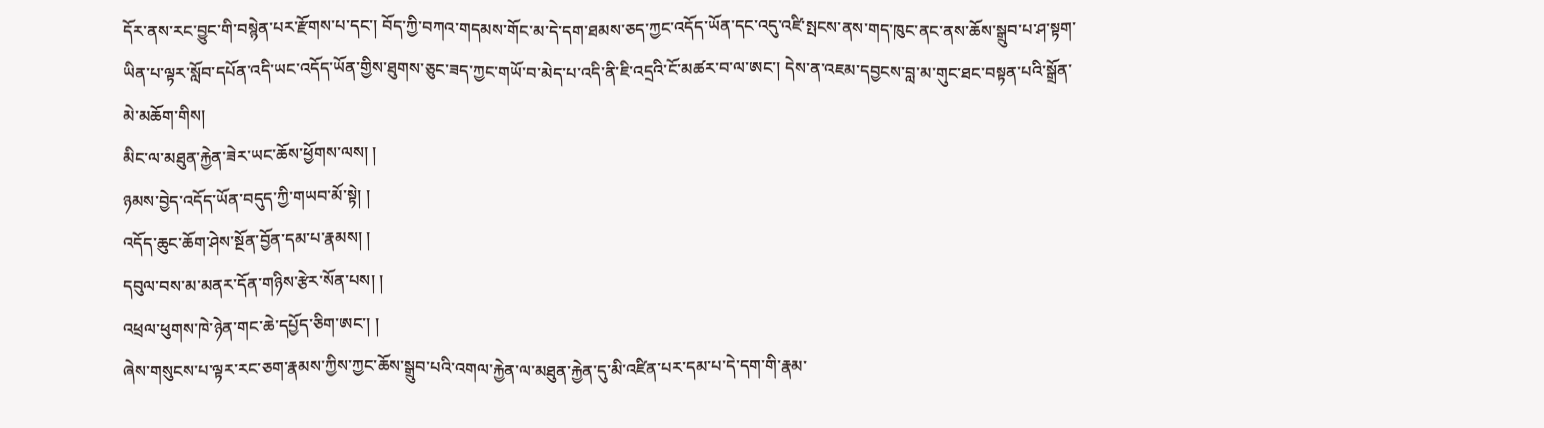དོར་ནས་རང་བྱུང་གི་བསྙེན་པར་རྫོགས་པ་དང་། བོད་ཀྱི་བཀའ་གདམས་གོང་མ་དེ་དག་ཐམས་ཅད་ཀྱང་འདོད་ཡོན་དང་འདུ་འཛི་སྤངས་ནས་གད་ཁུང་ནང་ནས་ཆོས་སྒྲུབ་པ་ཤ་སྟག་ཡིན་པ་ལྟར་སློབ་དཔོན་འདི་ཡང་འདོད་ཡོན་གྱིས་ཐུགས་ཅུང་ཟད་ཀྱང་གཡོ་བ་མེད་པ་འདི་ནི་ཇི་འདྲའི་ངོ་མཚར་བ་ལ་ཨང་། དེས་ན་འཇམ་དབྱངས་བླ་མ་གུང་ཐང་བསྟན་པའི་སྒྲོན་མེ་མཆོག་གིས།
མིང་ལ་མཐུན་རྐྱེན་ཟེར་ཡང་ཆོས་ཕྱོགས་ལས། །
ཉམས་བྱེད་འདོད་ཡོན་བདུད་ཀྱི་གཡབ་མོ་སྟེ། །
འདོད་ཆུང་ཆོག་ཤེས་སྔོན་བྱོན་དམ་པ་རྣམས། །
དབུལ་བས་མ་མནར་དོན་གཉིས་རྩེར་སོན་པས། །
འཕྲལ་ཕུགས་ཁེ་ཉེན་གང་ཆེ་དཔྱོད་ཅིག་ཨང་། །
ཞེས་གསུངས་པ་ལྟར་རང་ཅག་རྣམས་ཀྱིས་ཀྱང་ཆོས་སྒྲུབ་པའི་འགལ་རྐྱེན་ལ་མཐུན་རྐྱེན་དུ་མི་འཛིན་པར་དམ་པ་དེ་དག་གི་རྣམ་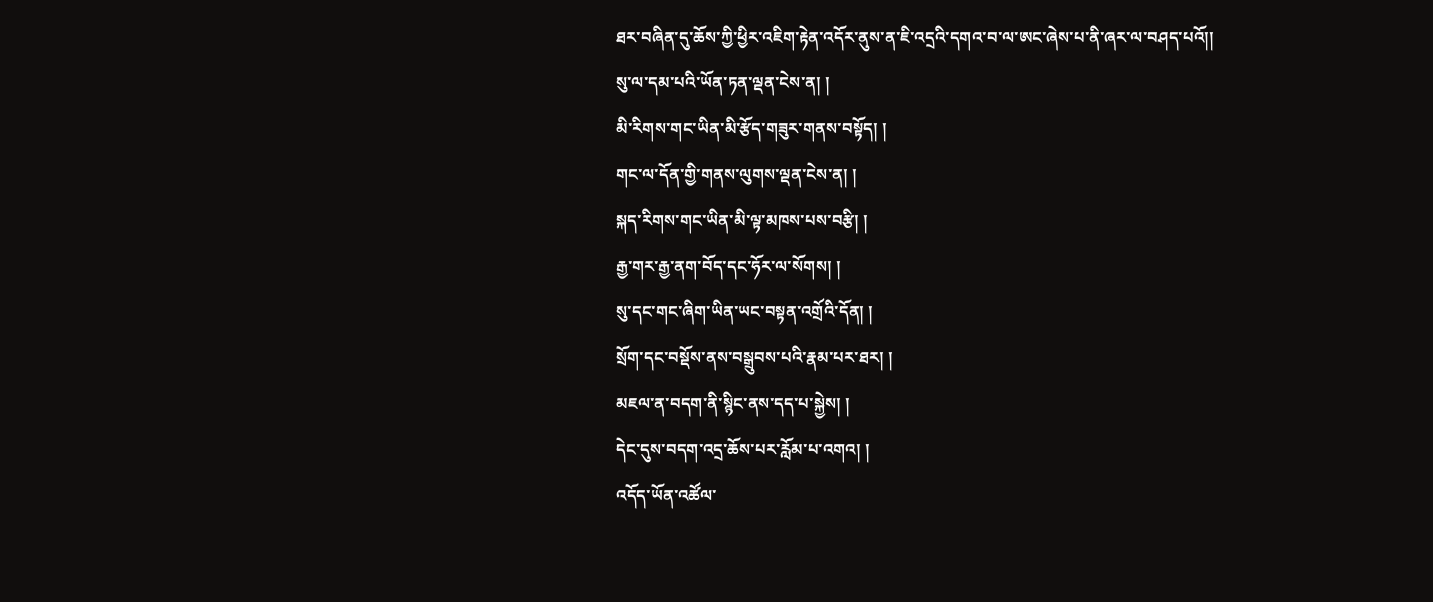ཐར་བཞིན་དུ་ཆོས་ཀྱི་ཕྱིར་འཇིག་རྟེན་འདོར་ནུས་ན་ཇི་འདྲའི་དགའ་བ་ལ་ཨང་ཞེས་པ་ནི་ཞར་ལ་བཤད་པའོ།།
སུ་ལ་དམ་པའི་ཡོན་ཏན་ལྡན་ངེས་ན། །
མི་རིགས་གང་ཡིན་མི་རྩོད་གཟུར་གནས་བསྟོད། །
གང་ལ་དོན་གྱི་གནས་ལུགས་ལྡན་ངེས་ན། །
སྐད་རིགས་གང་ཡིན་མི་ལྟ་མཁས་པས་བརྩི། །
རྒྱ་གར་རྒྱ་ནག་བོད་དང་ཧོར་ལ་སོགས། །
སུ་དང་གང་ཞིག་ཡིན་ཡང་བསྟན་འགྲོའི་དོན། །
སྲོག་དང་བསྡོས་ནས་བསྒྲུབས་པའི་རྣམ་པར་ཐར། །
མཇལ་ན་བདག་ནི་སྙིང་ནས་དད་པ་སྐྱེས། །
དེང་དུས་བདག་འདྲ་ཆོས་པར་རློམ་པ་འགའ། །
འདོད་ཡོན་འཚོལ་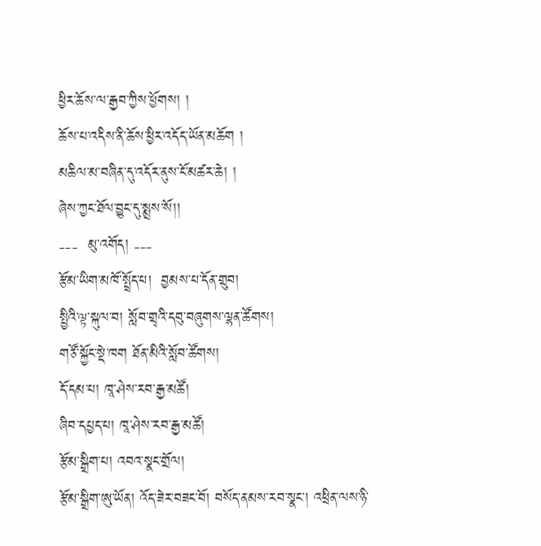ཕྱིར་ཆོས་ལ་རྒྱབ་ཀྱིས་ཕྱོགས། །
ཆོས་པ་འདིས་ནི་ཆོས་ཕྱིར་འདོད་ཡོན་མཆོག །
མཆིལ་མ་བཞིན་དུ་འདོར་ནུས་ངོ་མཚར་ཆེ། །
ཞེས་ཀྱང་ཐོལ་བྱུང་དུ་སྨྲས་སོ།།
---  མུ་འགོད། ---
རྩོམ་ཡིག་མཁོ་སྤྲོད་པ།  བྱམས་པ་དོན་གྲུབ།
སྤྱིའི་ལྟ་སྐུལ་བ། སློབ་གྲྭའི་དབུ་བཞུགས་ལྷན་ཚོགས།
གཙོ་སྐྱོང་སྡེ་ཁག ཐོན་མིའི་སློབ་ཚོགས།
དོ་དམ་པ། ཁཱ་ཤེས་རབ་རྒྱ་མཚོ།
ཞིབ་དཔྱད་པ། ཁཱ་ཤེས་རབ་རྒྱ་མཚོ།
རྩོམ་སྒྲིག་པ། འབའ་སྣང་གྲོལ།
རྩོམ་སྒྲིག་ཨུ་ཡོན། འོད་ཟེར་བཟང་བོ། བསོད་ནམས་རབ་སྣང་། འཕྲིན་ལས་ཉི་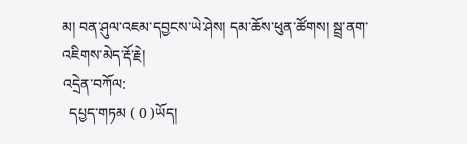མ། བན་ཤུལ་འཇམ་དབྱངས་ཡེ་ཤེས། དམ་ཆོས་ཕུན་ཚོགས། སྦྲ་ནག་འཇིགས་མེད་རྡོ་རྗེ།
འདྲེན་བཀོལ:
  དཔྱད་གཏམ ( 0 )ཡོད།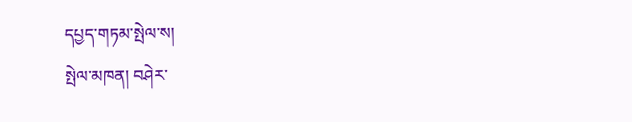དཔྱད་གཏམ་སྤེལ་ས།
སྤེལ་མཁན། བཤེར་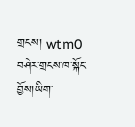གྲངས། wtm0 བཤེར་གྲངས་ཁ་སྐོང་བྱོས།ཡིག་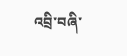འབྲི་བཞི་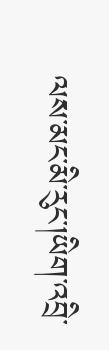ལས་མང་མི་རུང་།ཡིག་འབྲི་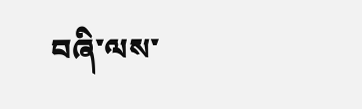བཞི་ལས་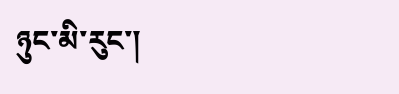ཉུང་མི་རུང་།